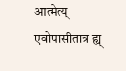आत्मेत्य् एवोपासीतात्र ह्य्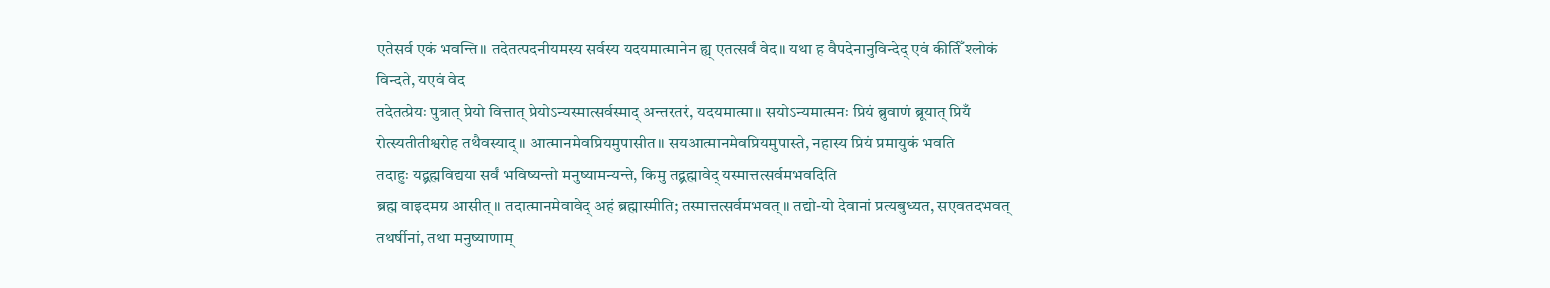एतेसर्व एकं भवन्ति॥ तदेतत्पदनीयमस्य सर्वस्य यदयमात्मानेन ह्य् एतत्सर्वं वेद॥ यथा ह वैपदेनानुविन्देद् एवं कीर्तिँ श्लोकं विन्दते, यएवं वेद
तदेतत्प्रेयः पुत्रात् प्रेयो वित्तात् प्रेयोऽन्यस्मात्सर्वस्माद् अन्तरतरं, यदयमात्मा॥ सयोऽन्यमात्मनः प्रियं ब्रुवाणं ब्रूयात् प्रियँ रोत्स्यतीतीश्वरोह तथैवस्याद्॥ आत्मानमेवप्रियमुपासीत॥ सयआत्मानमेवप्रियमुपास्ते, नहास्य प्रियं प्रमायुकं भवति
तदाहुः यद्ब्रह्मविद्यया सर्वं भविष्यन्तो मनुष्यामन्यन्ते, किमु तद्ब्रह्मावेद् यस्मात्तत्सर्वमभवदिति
ब्रह्म वाइदमग्र आसीत्॥ तदात्मानमेवावेद् अहं ब्रह्मास्मीति; तस्मात्तत्सर्वमभवत्॥ तद्यो-यो देवानां प्रत्यबुध्यत, सएवतदभवत् तथर्षीनां, तथा मनुष्याणाम्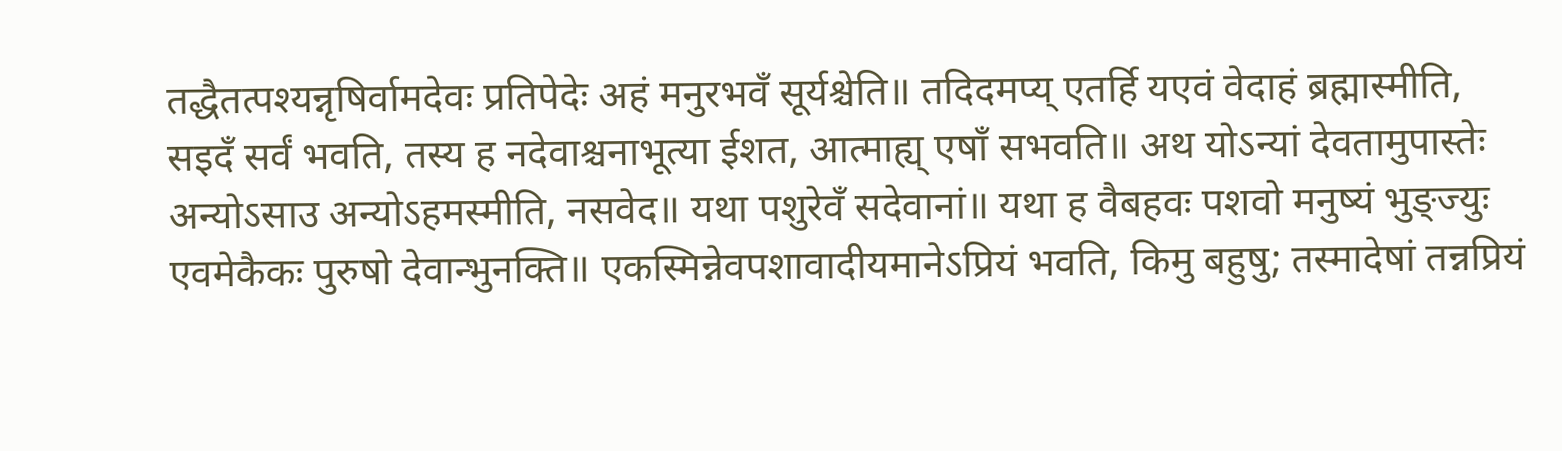तद्धैतत्पश्यन्नृषिर्वामदेवः प्रतिपेदेः अहं मनुरभवँ सूर्यश्चेति॥ तदिदमप्य् एतर्हि यएवं वेदाहं ब्रह्मास्मीति, सइदँ सर्वं भवति, तस्य ह नदेवाश्चनाभूत्या ईशत, आत्माह्य् एषाँ सभवति॥ अथ योऽन्यां देवतामुपास्तेः अन्योऽसाउ अन्योऽहमस्मीति, नसवेद॥ यथा पशुरेवँ सदेवानां॥ यथा ह वैबहवः पशवो मनुष्यं भुङ्ज्युः एवमेकैकः पुरुषो देवान्भुनक्ति॥ एकस्मिन्नेवपशावादीयमानेऽप्रियं भवति, किमु बहुषु; तस्मादेषां तन्नप्रियं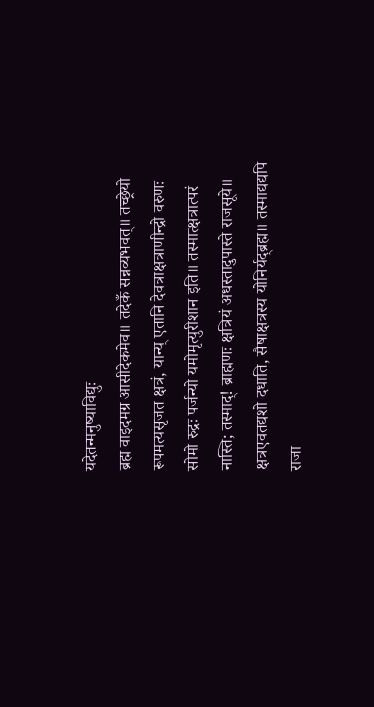यदेतन्मनुष्याविद्युः
ब्रह्म वाइदमग्र आसीदेकमेव॥ तदेकँ सन्नव्यभवत्॥ तच्छ्रेयो रूपमत्यसृजत क्षत्रं, यान्य् एतानि देवत्राक्षत्राणीन्द्रो वरुणः सोमो रुद्रः पर्जन्यो यमोमृत्युरीशान इति॥ तस्मात्क्षत्रात्परं नास्ति; तस्माद्! ब्राह्मणः क्षत्रियं अधस्तादुपास्ते राजसूये॥ क्षत्रएवतद्यशो दधाति, सैषाक्षत्रस्य योनिर्यद्ब्रह्म॥ तस्माद्यद्यपि राजा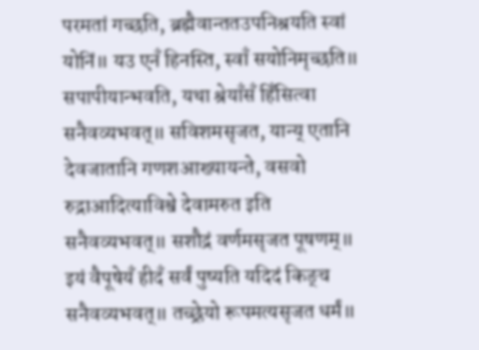परमतां गच्छति, ब्रह्मैवान्ततउपनिश्रयति स्वां योनिं॥ यउ एनँ हिनस्ति, स्वाँ सयोनिमृच्छति॥ सपापीयान्भवति, यथा श्रेयाँसँ हिँसित्वा
सनैवव्यभवत्॥ सविशमसृजत, यान्य् एतानि देवजातानि गणशआख्यायन्ते, वसवो रुद्राआदित्याविश्वे देवामरुत इति
सनैवव्यभवत्॥ सशौद्रं वर्णमसृजत पूषणम्॥ इयं वैपूषेयँ हीदँ सर्वं पुष्यति यदिदं किङ्च
सनैवव्यभवत्॥ तच्छ्रेयो रूपमत्यसृजत धर्मं॥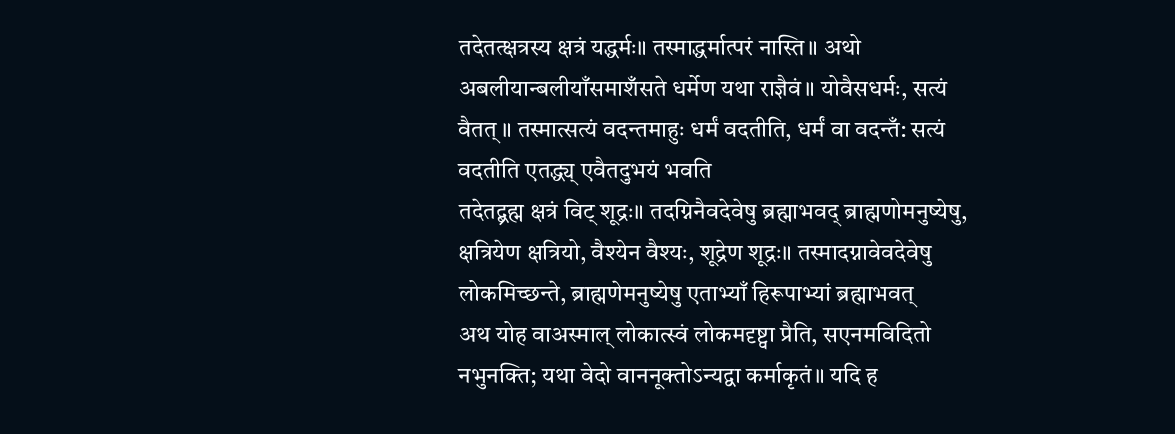तदेतत्क्षत्रस्य क्षत्रं यद्धर्मः॥ तस्माद्धर्मात्परं नास्ति॥ अथो अबलीयान्बलीयाँसमाशँसते धर्मेण यथा राज्ञैवं॥ योवैसधर्मः, सत्यं वैतत्॥ तस्मात्सत्यं वदन्तमाहुः धर्मं वदतीति, धर्मं वा वदन्तँ: सत्यं वदतीति एतद्ध्य् एवैतदुभयं भवति
तदेतद्ब्रह्म क्षत्रं विट् शूद्रः॥ तदग्निनैवदेवेषु ब्रह्माभवद् ब्राह्मणोमनुष्येषु, क्षत्रियेण क्षत्रियो, वैश्येन वैश्यः, शूद्रेण शूद्रः॥ तस्मादग्नावेवदेवेषु लोकमिच्छन्ते, ब्राह्मणेमनुष्येषु एताभ्याँ हिरूपाभ्यां ब्रह्माभवत्
अथ योह वाअस्माल् लोकात्स्वं लोकमदृष्ट्वा प्रैति, सएनमविदितो नभुनक्ति; यथा वेदो वाननूक्तोऽन्यद्वा कर्माकृतं॥ यदि ह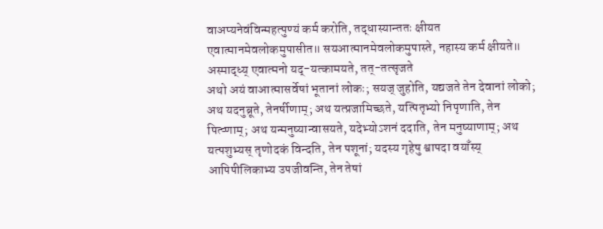वाअप्यनेवंविन्महत्पुण्यं कर्म करोति, तद्धास्यान्ततः क्षीयत एवात्मानमेवलोकमुपासीत॥ सयआत्मानमेवलोकमुपास्ते, नहास्य कर्म क्षीयते॥ अस्माद्ध्य् एवात्मनो यद्-यत्कामयते, तत्-तत्सृजते
अथो अयं वाआत्मासर्वेषां भूतानां लोकः; सयज् जुहोति, यद्यजते तेन देवानां लोको; अथ यदनुब्रूते, तेनर्षीणाम्; अथ यत्प्रजामिच्छते, यत्पितृभ्यो निपृणाति, तेन पित्ऱ्णाम्; अथ यन्मनुष्यान्वासयते, यदेभ्योऽशनं ददाति, तेन मनुष्याणाम्; अथ यत्पशुभ्यस् तृणोदकं विन्दति, तेन पशूनां; यदस्य गृहेषु श्वापदा वयाँस्य् आपिपीलिकाभ्य उपजीवन्ति, तेन तेषां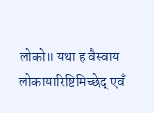लोको॥ यथा ह वैस्वाय लोकायारिष्टिमिच्छेद् एवँ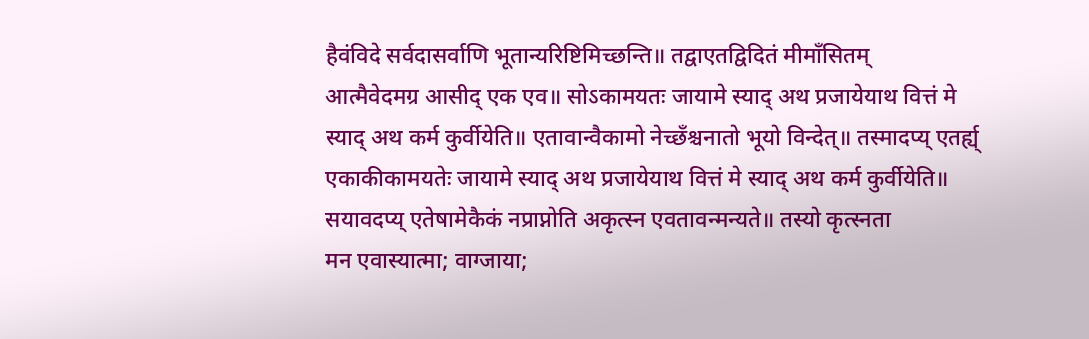हैवंविदे सर्वदासर्वाणि भूतान्यरिष्टिमिच्छन्ति॥ तद्वाएतद्विदितं मीमाँसितम्
आत्मैवेदमग्र आसीद् एक एव॥ सोऽकामयतः जायामे स्याद् अथ प्रजायेयाथ वित्तं मे स्याद् अथ कर्म कुर्वीयेति॥ एतावान्वैकामो नेच्छँश्चनातो भूयो विन्देत्॥ तस्मादप्य् एतर्ह्य् एकाकीकामयतेः जायामे स्याद् अथ प्रजायेयाथ वित्तं मे स्याद् अथ कर्म कुर्वीयेति॥ सयावदप्य् एतेषामेकैकं नप्राप्नोति अकृत्स्न एवतावन्मन्यते॥ तस्यो कृत्स्नता
मन एवास्यात्मा; वाग्जाया;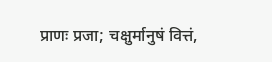प्राणः प्रजा; चक्षुर्मानुषं वित्तं,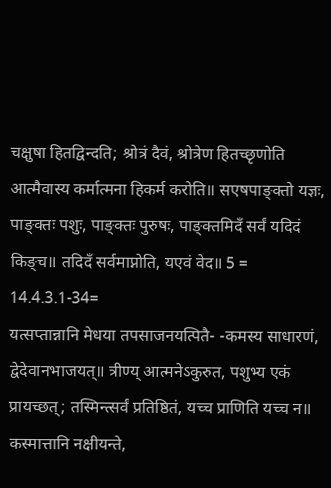चक्षुषा हितद्विन्दति; श्रोत्रं दैवं, श्रोत्रेण हितच्छृणोति आत्मैवास्य कर्मात्मना हिकर्म करोति॥ सएषपाङ्क्तो यज्ञः, पाङ्क्तः पशुः, पाङ्क्तः पुरुषः, पाङ्क्तमिदँ सर्वं यदिदं किङ्च॥ तदिदँ सर्वमाप्नोति, यएवं वेद॥ 5 = 14.4.3.1-34=
यत्सप्तान्नानि मेधया तपसाजनयत्पितै- -कमस्य साधारणं, द्वेदेवानभाजयत्॥ त्रीण्य् आत्मनेऽकुरुत, पशुभ्य एकं प्रायच्छत्; तस्मिन्त्सर्वं प्रतिष्ठितं, यच्च प्राणिति यच्च न॥ कस्मात्तानि नक्षीयन्ते,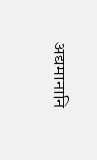अद्यमानानि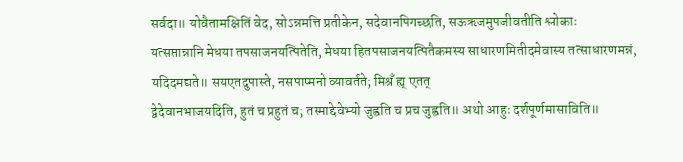सर्वदा॥ योवैतामक्षितिं वेद, सोऽन्नमत्ति प्रतीकेन, सदेवानपिगच्छति, सऊऋजमुपजीवतीति श्लोकाः
यत्सप्तान्नानि मेधया तपसाजनयत्पितेति, मेधया हितपसाजनयत्पितैकमस्य साधारणमितीदमेवास्य तत्साधारणमन्नं, यदिदमद्यते॥ सयएतदुपास्ते, नसपाप्मनो व्यावर्तते; मिश्रँ ह्य् एतत्
द्वेदेवानभाजयदिति, हुतं च प्रहुतं च; तस्माद्देवेभ्यो जुह्वति च प्रच जुह्वति॥ अथो आहुः दर्शपूर्णमासाविति॥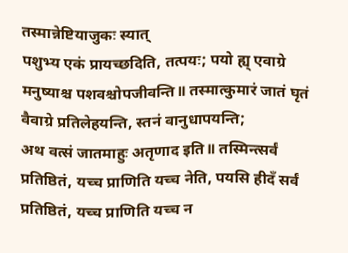तस्मान्नेष्टियाजुकः स्यात्
पशुभ्य एकं प्रायच्छदिति, तत्पयः; पयो ह्य् एवाग्रे मनुष्याश्च पशवश्चोपजीवन्ति॥ तस्मात्कुमारं जातं घृतं वैवाग्रे प्रतिलेहयन्ति, स्तनं वानुधापयन्ति;
अथ वत्सं जातमाहुः अतृणाद इति॥ तस्मिन्त्सर्वं प्रतिष्ठितं, यच्च प्राणिति यच्च नेति, पयसि हीदँ सर्वं प्रतिष्ठितं, यच्च प्राणिति यच्च न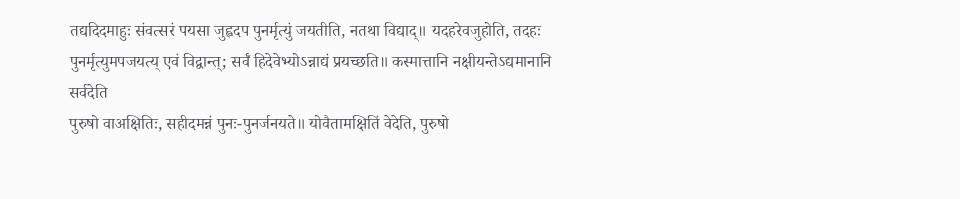तद्यदिदमाहुः संवत्सरं पयसा जुह्वदप पुनर्मृत्युं जयतीति, नतथा विद्याद्॥ यदहरेवजुहोति, तदहः पुनर्मृत्युमपजयत्य् एवं विद्वान्त्; सर्वँ हिदेवेभ्योऽन्नाद्यं प्रयच्छति॥ कस्मात्तानि नक्षीयन्तेऽद्यमानानि सर्वदेति
पुरुषो वाअक्षितिः, सहीदमन्नं पुनः-पुनर्जनयते॥ योवैतामक्षितिं वेदेति, पुरुषो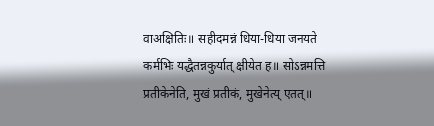वाअक्षितिः॥ सहीदमन्नं धिया-धिया जनयते कर्मभिः यद्धैतन्नकुर्यात् क्षीयेत ह॥ सोऽन्नमत्ति प्रतीकेनेति, मुखं प्रतीकं, मुखेनेत्य् एतत्॥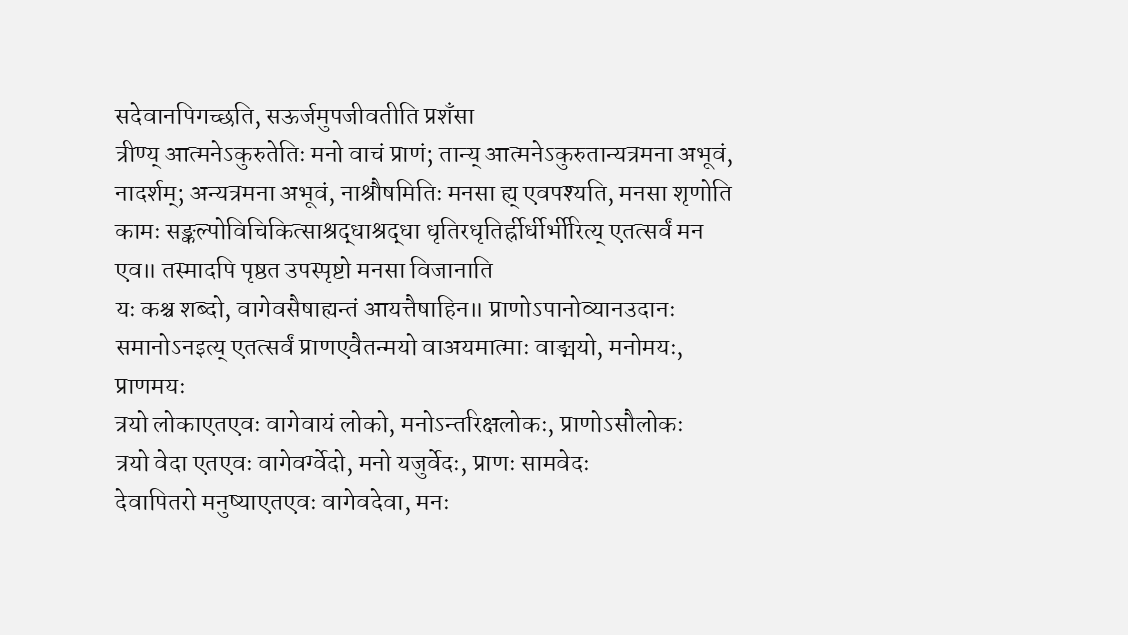सदेवानपिगच्छति, सऊर्जमुपजीवतीति प्रशँसा
त्रीण्य् आत्मनेऽकुरुतेतिः मनो वाचं प्राणं; तान्य् आत्मनेऽकुरुतान्यत्रमना अभूवं, नादर्शम्; अन्यत्रमना अभूवं, नाश्रौषमितिः मनसा ह्य् एवपश्यति, मनसा शृणोति
कामः सङ्कल्पोविचिकित्साश्रद्धाश्रद्धा धृतिरधृतिर्ह्रीर्धीर्भीरित्य् एतत्सर्वं मन एव॥ तस्मादपि पृष्ठत उपस्पृष्टो मनसा विजानाति
यः कश्च शब्दो, वागेवसैषाह्यन्तं आयत्तैषाहिन॥ प्राणोऽपानोव्यानउदानः समानोऽनइत्य् एतत्सर्वं प्राणएवैतन्मयो वाअयमात्माः वाङ्मयो, मनोमयः, प्राणमयः
त्रयो लोकाएतएवः वागेवायं लोको, मनोऽन्तरिक्षलोकः, प्राणोऽसौलोकः
त्रयो वेदा एतएवः वागेवर्ग्वेदो, मनो यजुर्वेदः, प्राणः सामवेदः
देवापितरो मनुष्याएतएवः वागेवदेवा, मनः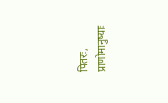पितरः, प्राणोमानुष्याः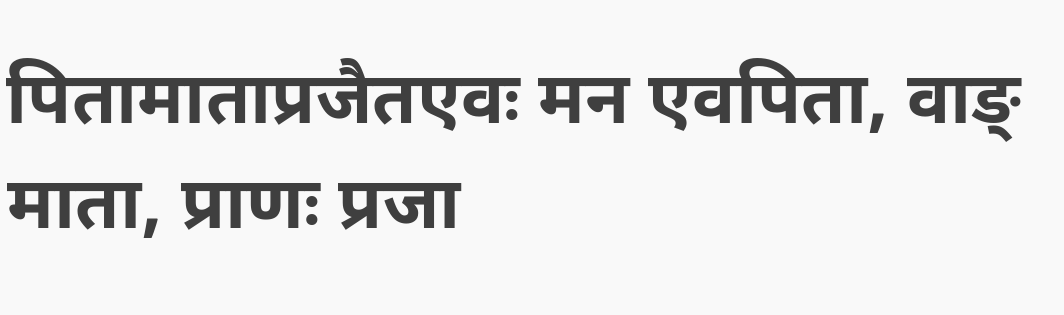पितामाताप्रजैतएवः मन एवपिता, वाङ् माता, प्राणः प्रजा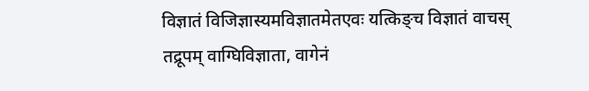विज्ञातं विजिज्ञास्यमविज्ञातमेतएवः यत्किङ्च विज्ञातं वाचस् तद्रूपम् वाग्घिविज्ञाता, वागेनं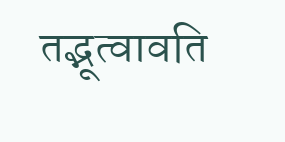तद्भूत्वावति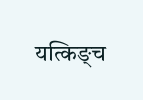यत्किङ्च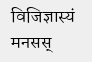विजिज्ञास्यं मनसस्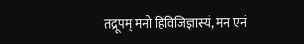तद्रूपम् मनो हिविजिज्ञास्यं, मन एनं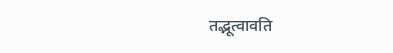तद्भूत्वावति